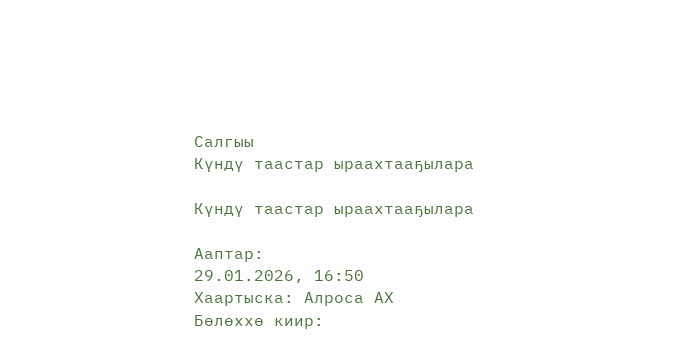Салгыы
Күндү таастар ыраахтааҕылара

Күндү таастар ыраахтааҕылара

Ааптар:
29.01.2026, 16:50
Хаартыска: Алроса АХ
Бөлөххө киир: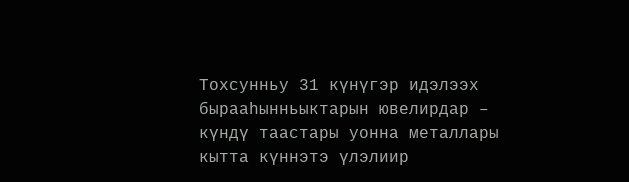Тохсунньу 31 күнүгэр идэлээх бырааһынньыктарын ювелирдар – күндү таастары уонна металлары кытта күннэтэ үлэлиир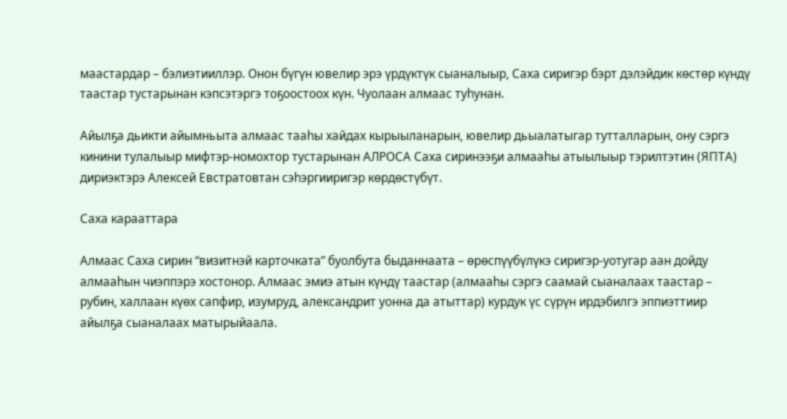маастардар – бэлиэтииллэр. Онон бүгүн ювелир эрэ үрдүктүк сыаналыыр, Саха сиригэр бэрт дэлэйдик көстөр күндү таастар тустарынан кэпсэтэргэ тоҕоостоох күн. Чуолаан алмаас туһунан.

Айылҕа дьикти айымньыта алмаас тааһы хайдах кырыыланарын, ювелир дьыалатыгар тутталларын, ону сэргэ кинини тулалыыр мифтэр-номохтор тустарынан АЛРОСА Саха сиринээҕи алмааһы атыылыыр тэрилтэтин (ЯПТА) дириэктэрэ Алексей Евстратовтан сэһэргииригэр көрдөстүбүт.

Саха карааттара

Алмаас Саха сирин “визитнэй карточката” буолбута быданнаата – өрөспүүбүлүкэ сиригэр-уотугар аан дойду алмааһын чиэппэрэ хостонор. Алмаас эмиэ атын күндү таастар (алмааһы сэргэ саамай сыаналаах таастар – рубин, халлаан күөх сапфир, изумруд, александрит уонна да атыттар) курдук үс сүрүн ирдэбилгэ эппиэттиир айылҕа сыаналаах матырыйаала.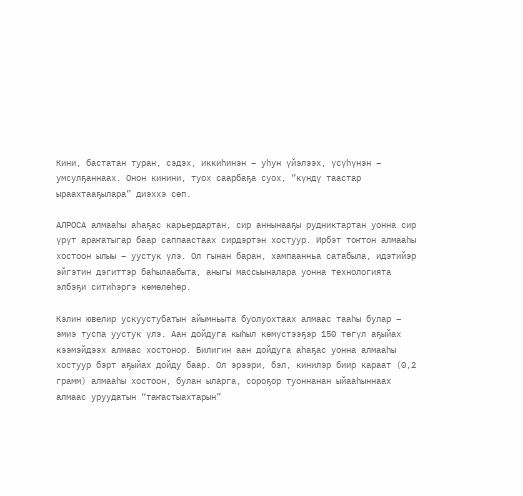Кини, бастатан туран, сэдэх, иккиһинэн – уһун үйэлээх, үсүһүнэн – умсулҕаннаах. Онон кинини, туох саарбаҕа суох, “күндү таастар ыраахтааҕылара” диэххэ сөп.

АЛРОСА алмааһы аһаҕас карьердартан, сир аннынааҕы рудниктартан уонна сир үрүт араҥатыгар баар саппаастаах сирдэртэн хостуур. Ирбэт тоҥтон алмааһы хостоон ылыы – уустук үлэ. Ол гынан баран, хампаанньа сатабыла, идэтийэр эйгэтин дэгиттэр баһылаабыта, аныгы массыыналара уонна технологията элбэҕи ситиһэргэ көмөлөһөр.

Кэлин ювелир ускуустубатын айымньыта буолуохтаах алмаас тааһы булар – эмиэ туспа уустук үлэ. Аан дойдуга кыһыл көмүстээҕэр 150 төгүл аҕыйах кээмэйдээх алмаас хостонор. Билигин аан дойдуга аһаҕас уонна алмааһы хостуур бэрт аҕыйах дойду баар. Ол эрээри, бэл, кинилэр биир караат (0,2 грамм) алмааһы хостоон, булан ыларга, сороҕор туоннанан ыйааһыннаах алмаас уруудатын “таҥастыахтарын”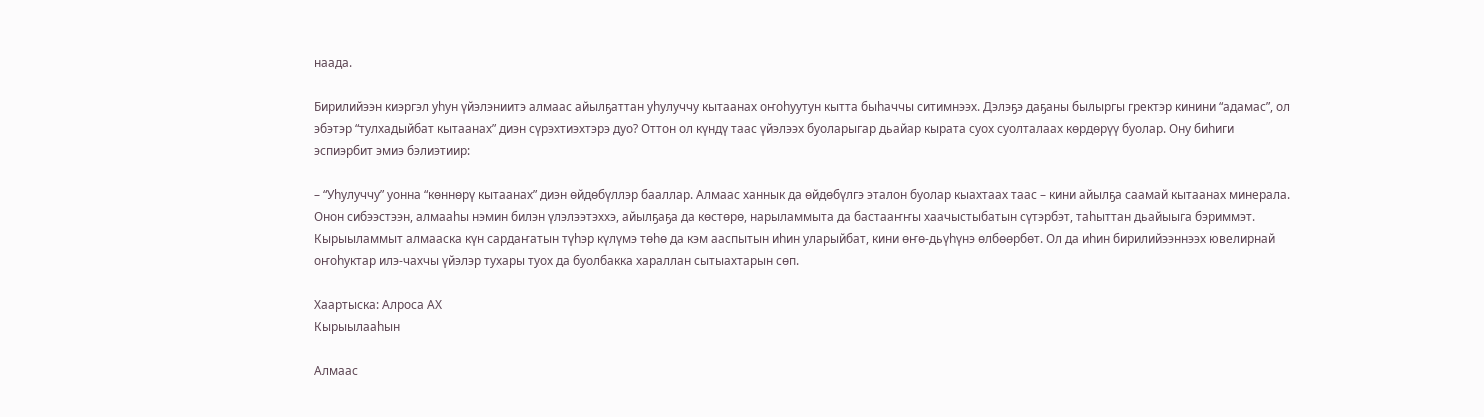наада.

Бирилийээн киэргэл уһун үйэлэниитэ алмаас айылҕаттан уһулуччу кытаанах оҥоһуутун кытта быһаччы ситимнээх. Дэлэҕэ даҕаны былыргы гректэр кинини “адамас”, ол эбэтэр “тулхадыйбат кытаанах” диэн сүрэхтиэхтэрэ дуо? Оттон ол күндү таас үйэлээх буоларыгар дьайар кырата суох суолталаах көрдөрүү буолар. Ону биһиги эспиэрбит эмиэ бэлиэтиир:

– “Уһулуччу” уонна “көннөрү кытаанах” диэн өйдөбүллэр бааллар. Алмаас ханнык да өйдөбүлгэ эталон буолар кыахтаах таас – кини айылҕа саамай кытаанах минерала. Онон сибээстээн, алмааһы нэмин билэн үлэлээтэххэ, айылҕаҕа да көстөрө, нарыламмыта да бастааҥҥы хаачыстыбатын сүтэрбэт, таһыттан дьайыыга бэриммэт. Кырыыламмыт алмааска күн сардаҥатын түһэр күлүмэ төһө да кэм ааспытын иһин уларыйбат, кини өҥө-дьүһүнэ өлбөөрбөт. Ол да иһин бирилийээннээх ювелирнай оҥоһуктар илэ-чахчы үйэлэр тухары туох да буолбакка хараллан сытыахтарын сөп.

Хаартыска: Алроса АХ
Кырыылааһын

Алмаас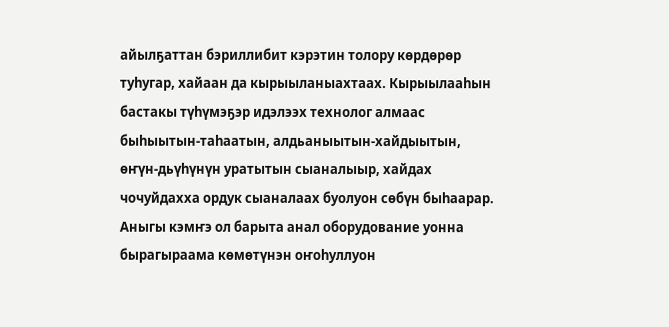айылҕаттан бэриллибит кэрэтин толору көрдөрөр туһугар, хайаан да кырыыланыахтаах. Кырыылааһын бастакы түһүмэҕэр идэлээх технолог алмаас быһыытын-таһаатын, алдьаныытын-хайдыытын, өҥүн-дьүһүнүн уратытын сыаналыыр, хайдах чочуйдахха ордук сыаналаах буолуон сөбүн быһаарар. Аныгы кэмҥэ ол барыта анал оборудование уонна бырагыраама көмөтүнэн оҥоһуллуон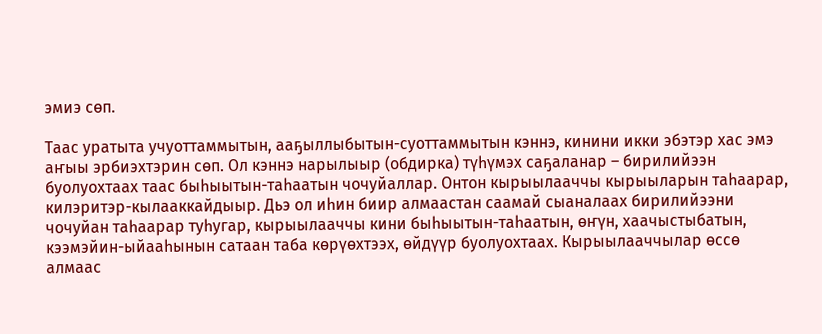эмиэ сөп.

Таас уратыта учуоттаммытын, ааҕыллыбытын-суоттаммытын кэннэ, кинини икки эбэтэр хас эмэ аҥыы эрбиэхтэрин сөп. Ол кэннэ нарылыыр (обдирка) түһүмэх саҕаланар – бирилийээн буолуохтаах таас быһыытын-таһаатын чочуйаллар. Онтон кырыылааччы кырыыларын таһаарар, килэритэр-кылааккайдыыр. Дьэ ол иһин биир алмаастан саамай сыаналаах бирилийээни чочуйан таһаарар туһугар, кырыылааччы кини быһыытын-таһаатын, өҥүн, хаачыстыбатын, кээмэйин-ыйааһынын сатаан таба көрүөхтээх, өйдүүр буолуохтаах. Кырыылааччылар өссө алмаас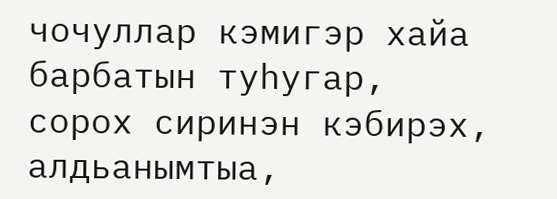чочуллар кэмигэр хайа барбатын туһугар, сорох сиринэн кэбирэх, алдьанымтыа,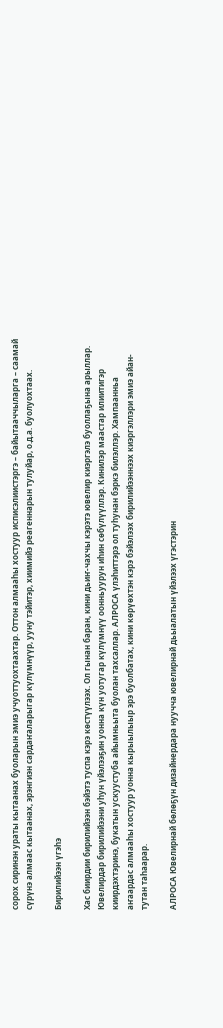сорох сиринэн ураты кытаанах буоларын эмиэ учуоттуохтаахтар. Оттон алмааһы хостуур исписэлиистэргэ – байытааччыларга – саамай сүрүнэ алмаас кытаанах, эрэнгиэн сардаҥаларыгар күлүмнүүр, ууну тэйитэр, хиимийэ реагеннарын тулуйар, о.д.а. буолуохтаах.

Бирилийээн үгэһэ

Хас биирдии бирилийээн бэйэтэ туспа кэрэ көстүүлээх. Ол гынан баран, кини дьиҥ-чахчы кэрэтэ ювелир киэргэлэ буоллаҕына арыллар. Ювелирдар бирилийээни уһун үйэлээҕин уонна күн уотугар күлүмнүү оонньуурун иһин сөбүлүүллэр. Кинилэр маастар илиитигэр киирдэхтэринэ, букатын ускуустуба айымньыта буолан тахсаллар. АЛРОСА үлэһиттэрэ ол туһунан бэркэ билэллэр. Хампаанньа аҥаардас алмааһы хостуур уонна кырыылыыр эрэ буолбатах, кини көрүөхтэн кэрэ бэйэлээх бирилийээннээх киэргэллэри эмиэ айан-тутан таһаарар.

АЛРОСА Ювелирнай бөлөҕүн дизайнердара нуучча ювелирнай дьыалатын үйэлээх үгэстэрин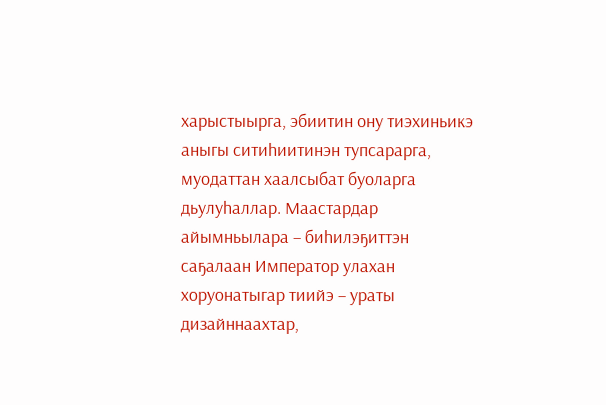харыстыырга, эбиитин ону тиэхиньикэ аныгы ситиһиитинэн тупсарарга, муодаттан хаалсыбат буоларга дьулуһаллар. Маастардар айымньылара – биһилэҕиттэн саҕалаан Император улахан хоруонатыгар тиийэ – ураты дизайннаахтар,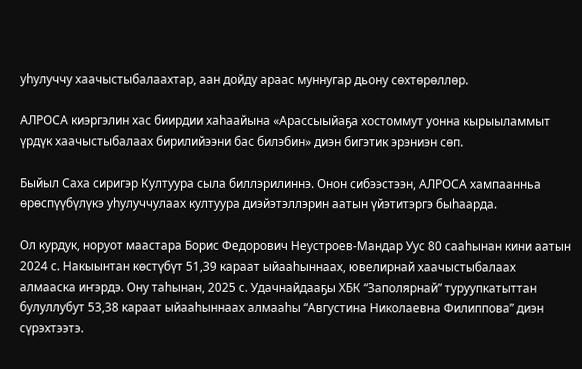уһулуччу хаачыстыбалаахтар, аан дойду араас муннугар дьону сөхтөрөллөр.

АЛРОСА киэргэлин хас биирдии хаһаайына «Арассыыйаҕа хостоммут уонна кырыыламмыт үрдүк хаачыстыбалаах бирилийээни бас билэбин» диэн бигэтик эрэниэн сөп.

Быйыл Саха сиригэр Култуура сыла биллэрилиннэ. Онон сибээстээн, АЛРОСА хампаанньа өрөспүүбүлүкэ уһулуччулаах култуура диэйэтэллэрин аатын үйэтитэргэ быһаарда.

Ол курдук, норуот маастара Борис Федорович Неустроев-Мандар Уус 80 сааһынан кини аатын 2024 с. Накыынтан көстүбүт 51,39 караат ыйааһыннаах, ювелирнай хаачыстыбалаах алмааска иҥэрдэ. Ону таһынан, 2025 с. Удачнайдааҕы ХБК “Заполярнай” туруупкатыттан булуллубут 53,38 караат ыйааһыннаах алмааһы “Августина Николаевна Филиппова” диэн сүрэхтээтэ.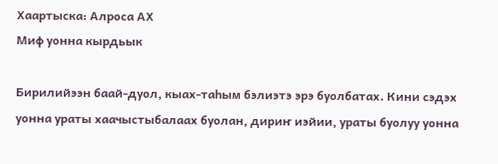Хаартыска: Алроса АХ
Миф уонна кырдьык

Бирилийээн баай-дуол, кыах-таһым бэлиэтэ эрэ буолбатах. Кини сэдэх уонна ураты хаачыстыбалаах буолан, дириҥ иэйии, ураты буолуу уонна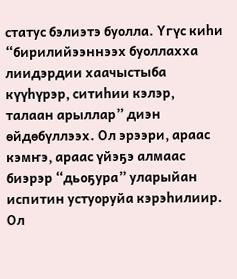статус бэлиэтэ буолла. Үгүс киһи “бирилийээннээх буоллахха лиидэрдии хаачыстыба күүһүрэр, ситиһии кэлэр, талаан арыллар” диэн өйдөбүллээх. Ол эрээри, араас кэмҥэ, араас үйэҕэ алмаас биэрэр “дьоҕура” уларыйан испитин устуоруйа кэрэһилиир. Ол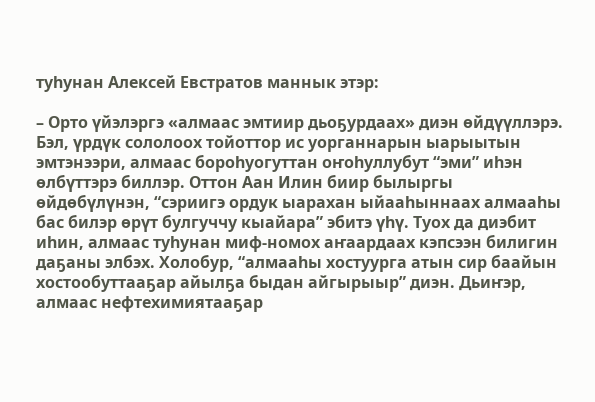туһунан Алексей Евстратов маннык этэр:

– Орто үйэлэргэ «алмаас эмтиир дьоҕурдаах» диэн өйдүүллэрэ. Бэл, үрдүк сололоох тойоттор ис уорганнарын ыарыытын эмтэнээри, алмаас бороһуогуттан оҥоһуллубут “эми” иһэн өлбүттэрэ биллэр. Оттон Аан Илин биир былыргы өйдөбүлүнэн, “сэриигэ ордук ыарахан ыйааһыннаах алмааһы бас билэр өрүт булгуччу кыайара” эбитэ үһү. Туох да диэбит иһин, алмаас туһунан миф-номох аҥаардаах кэпсээн билигин даҕаны элбэх. Холобур, “алмааһы хостуурга атын сир баайын хостообуттааҕар айылҕа быдан айгырыыр” диэн. Дьиҥэр, алмаас нефтехимиятааҕар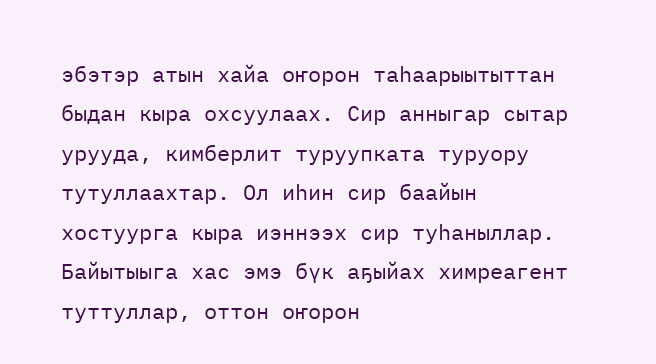эбэтэр атын хайа оҥорон таһаарыытыттан быдан кыра охсуулаах. Сир анныгар сытар урууда, кимберлит туруупката туруору тутуллаахтар. Ол иһин сир баайын хостуурга кыра иэннээх сир туһаныллар. Байытыыга хас эмэ бүк аҕыйах химреагент туттуллар, оттон оҥорон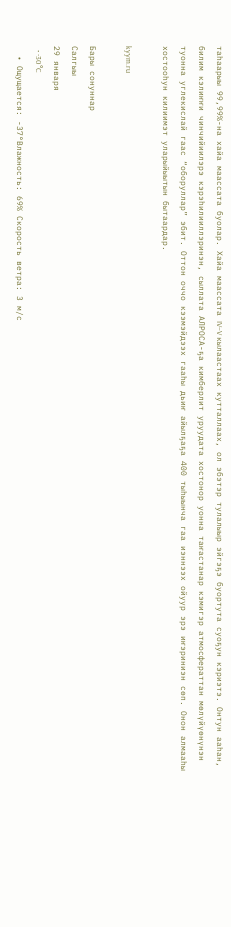таһаарыы 99,99%-на хайа маассата буолар. Хайа маассата IV–V кылаастаах кутталлаах, ол эбэтэр тулалыыр эйгэҕэ буортута суоҕун кэриэтэ. Онтун ааһан, билим кэлиҥҥи чинчийиилэрэ кэрэһилииллэринэн, сыллата АЛРОСА-ҕа кимберлит уруудата хостонор уонна таҥастанар кэмигэр атмосфераттан мөлүйүөнүнэн туонна углекислай гаас “оборуллар” эбит. Оттон оччо кээмэйдээх гааһы дьиҥ айылҕаҕа 400 тыһыынча гаа иэннээх ойуур эрэ иҥэриниэн сөп. Онон алмааһы хостооһун килиимэт уларыйыытын бытаардар.

kyym.ru

Бары сонуннар
Салгыы
29 января
  • -30°C
  • Ощущается: -37°Влажность: 69% Скорость ветра: 3 м/с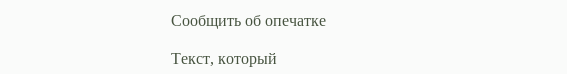Сообщить об опечатке

Текст, который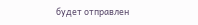будет отправлен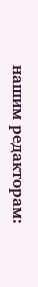нашим редакторам: